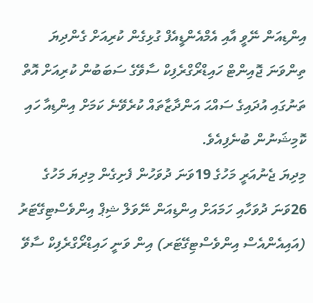އިންޑިއަން ނޭވީ އާއި އެމްއެންޑީއެފް ގުޅިގެން ކުރިއަށް ގެންދިޔަ ތިންވަނަ ޖޮއިންޓް ހައިޑްރޯގްރެފިކް ސާވޭގެ ސަބަބުން ކުރިއަށް އޮތް ތަނުގައި އުދައިގެ ސައްޙަ އަންދާޒާތައް ކުރެވޭނެ ކަމަށް އިންޑިއާ ހައި ކޮމިޝަނުން ބުނެފިއެވެ.
މިދިޔަ ޖެނުއަރީ މަހުގެ 19ވަނަ ދުވަހުން ފެށިގެން މިދިޔަ މަހުގެ 26ވަނަ ދުވަހާއި ހަމައަށް އިންޑިއަން ނޭވަލް ޝިޕް އިންވެސްޓިގޭޓަރު (އައިއެންއެސް އިންވެސްޓިގޭޓަރ) އިން ވަނީ ހައިޑްރޯގްރެފިކް ސާވޭ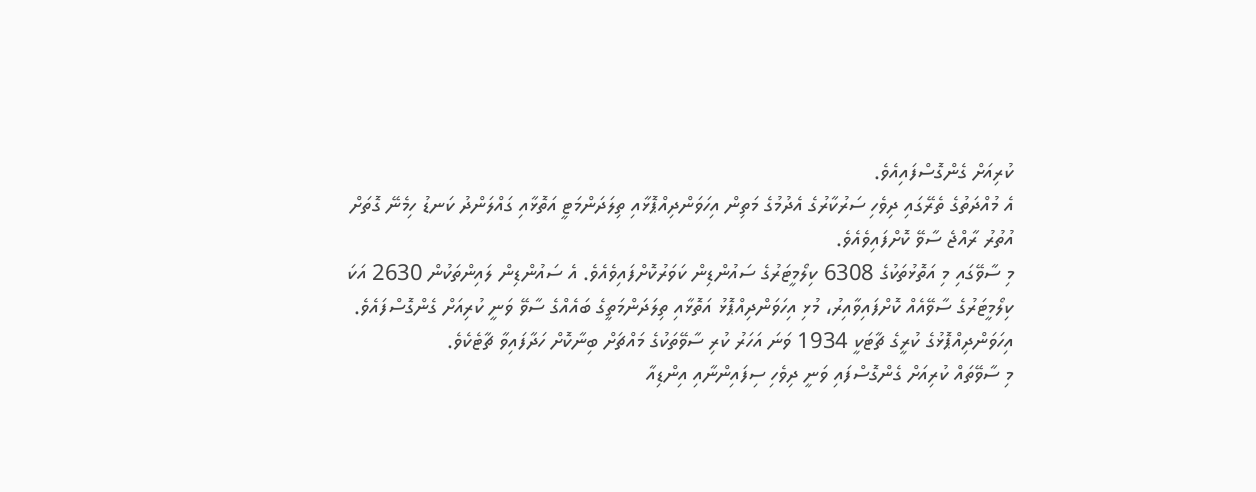ކުރިއަށް ގެންގޮސްފައިއެވެ.
އެ މުއްދަތުގެ ތެރޭގައި ދިވެހި ސަރުކާރުގެ އެދުމުގެ މަތިން އިހަވަންދިއްޕޮޅާއި ތިލަދަންމަޓީ އަތޮޅާއި ގައްލަންދު ކަނޑު ހިމެނޭ ގޮތަށް އުތުރު ރާއްޖެ ސާވޭ ކޮށްފައިވެއެވެ.
މި ސާވޭގައި މި އަތޮޅުތަކުގެ 6308 ކިލޯމީޓަރުގެ ސައުންޑިން ކަވަރުކޮށްފައިވެއެވެ. އެ ސައުންޑިން ލައިންތަކުން 2630 އަކަ ކިލޯމީޓަރުގެ ސާވޭއެއް ކޮށްފައިވާއިރު، މުޅި އިހަވަންދިއްޕޮޅު އަތޮޅާއި ތިލަދަންމަތީގެ ބައެއްގެ ސާވޭ ވަނީ ކުރިއަށް ގެންގޮސްފައެވެ. އިހަވަންދިއްޕޮޅުގެ ކުރީގެ ޗާޓަކީ 1934 ވަނަ އަހަރު ކުރި ސާވޭތަކުގެ މައްޗަށް ބިނާކޮށް ހަދާފައިވާ ޗާޓެކެވެ.
މި ސާވޭތައް ކުރިއަށް ގެންގޮސްފައި ވަނީ ދިވެހި ސިފައިންނާއި އިންޑިއާ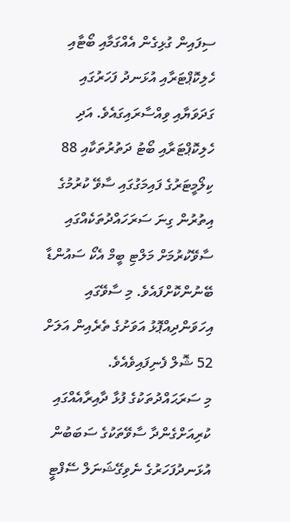ސިފައިން ގުޅިގެން އެއްގަމާއި ބޯޓާއި ހެލިކޮޕްޓަރާއި އުޅަނދު ފަހަރުގައި ގަދަވަޔާއި ވިއްސާރައިގައެވެ. އަދި ހެލިކޮޕްޓަރާއި ބޯޓު ދަތުރުތަކާއި 88 ކިލޯމީޓަރުގެ ފައިމަގުގައި ސާވޭ ކުރުމުގެ އިތުރުން ގިނަ ސަރަހައްދުތަކެއްގައި ސާވޭކުރުމަށް މަލްޓި ބީމް އެކޯ ސައުންޑާ ބޭނުންކޮށްފައެވެ. މި ސާވޭގައި އިހަވަންދިއްޕޮޅު އަވަށުގެ ތެރެއިން އަލަށް 52 ޝޮލް ފެނިފައިވެއެވެ.
މި ސަރަޙައްދުތަކުގެ ފުޅާ ދާއިރާއެއްގައި ކުރިއަށްގެންދާ ސާވޭތަކުގެ ސަބަބުން އުޅަނދުފަހަރުގެ ނެވިގޭޝަނަލް ސޭފްޓީ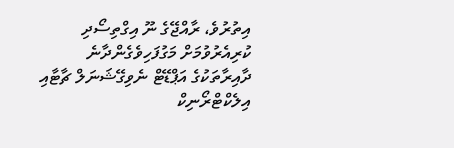އިތުރުވެ، ރާއްޖޭގެ ނޫ އިގްތިސޯދި ކުރިއެރުވުމަށް މަގުފަހިވެގެންދާނެ ދާއިރާތަކުގެ އަޕްޑޭޓް ނެވިގޭޝަނަލް ޗާޓާއި އިލެކްޓްރޯނިކް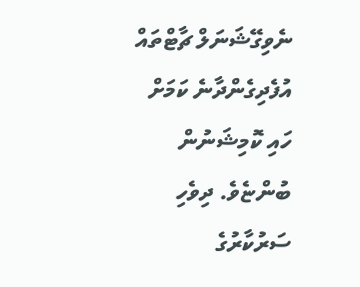ނެވިގޭޝަނަލް ޗާޓްތައް އުފެދިގެންދާނެ ކަމަށް ހައި ކޮމިޝަނުން ބުންޏެވެ. ދިވެހި ސަރުކާރުގެ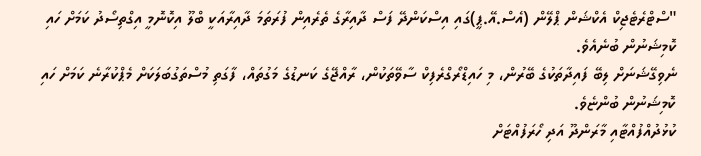"ސްޓްރެޓެޖިކް އެކްޝަން ޕްލޭން (އެސް.އޭ.ޕީ)ގައި އިސްކަންދޭ ފަސް ދާއިރާގެ ތެރެއިން ފުރަތަމަ ދާއިރާއަކީ ބްލޫ އިކޮނޮމީ އިގްތިސޯދު ކަމަށް ހައި ކޮމިޝަނުން ބުނެއެވެ.
ނެވިގޭޝަނަށް ލިބޭ ފައިދާތަކުގެ ބޭރުން، މި ހައިޑްރޯގްރެފިކް ސާވޭތަކުން، ރާއްޖޭގެ ކަނޑުގެ މަގުތައް، ފާގަތި މުސްތަގުބަލަކަށް މެޕްކުރާނެ ކަމަށް ހައި ކޮމިޝަނުން ބުންޏެވެ.
ކުޅުދުއްފުއްޓާއި މާރަންދޫ އަދި ހޯރަފުއްޓަށް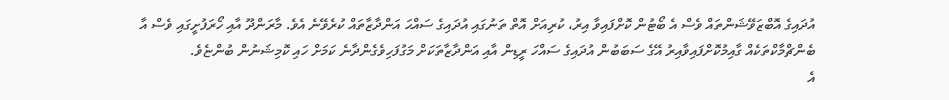އުދައިގެ އޮބްޒަވޭޝަންތައް ވެސް އެ ބޯޓުން ކޮށްފައިވާ އިރު، ކުރިއަށް އޮތް ތަނުގައި އުދައިގެ ސައްޙަ އަންދާޒާތައް ކުރެވޭނެ އެވެ. މާރަންދޫ އާއި ހޯރަފުށީގައި ވެސް އާ ބެންޗްމާކްތަކެއް ގާއިމުކޮށްފައިވާއިރު އޭގެ ސަބަބުން އުދައިގެ ސައްހަ ރީޑިން އާއި އަންދާޒާތަކަށް މަގުފަހިވެގެންދާނެ ކަމަށް ހައި ކޮމިޝަނުން ބުންޏެވެ.
އެ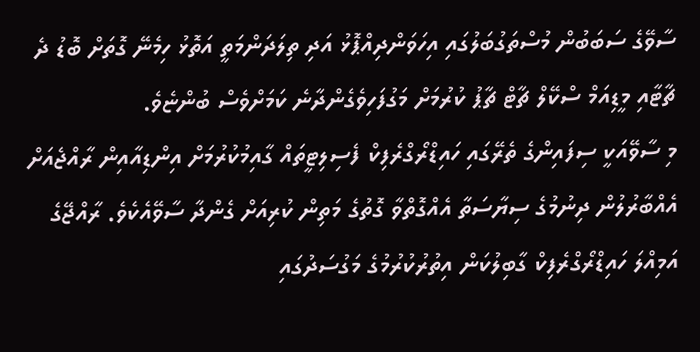ސާވޭގެ ސަބަބުން މުސްތަގުބަލުގައި އިހަވަންދިއްޕޮޅު އަދި ތިލަދަންމަތީ އަތޮޅު ހިމެނޭ ގޮތަށް ބޮޑު ދެ ޗާޓާއި މީޑިއަމް ސްކޭލް ޗާޓް ޗާޕު ކުރުމަށް މަގުފަހިވެގެންދާނެ ކަމަށްވެސް ބުންޏެވެ.
މި ސާވޭއަކީ ސިފައިންގެ ތެރޭގައި ހައިޑްރޯގްރެފިކް ފެސިލިޓީތައް ގާއިމުކުރުމަށް އިންޑިއާއިން ރާއްޖެއަށް އެއްބާރުލުން ދިނުމުގެ ސިޔާސަތާ އެއްގޮތްވާ ގޮތުގެ މަތިން ކުރިއަށް ގެންދާ ސާވޭއެކެވެ. ރާއްޖޭގެ އަމިއްލަ ހައިޑްރޯގްރެފިކް ގާބިލުކަން އިތުރުކުރުމުގެ މަގުސަދުގައި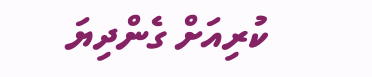ކުރިއަށް ގެންދިޔަ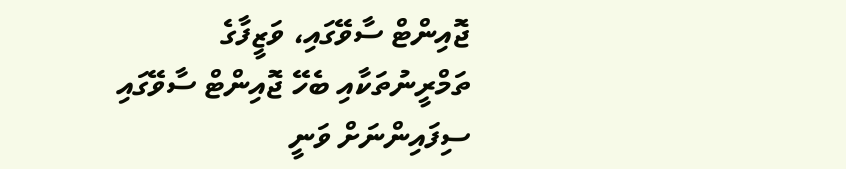ޖޮއިންޓް ސާވޭގައި، ވަޒީފާގެ ތަމްރީނުތަކާއި ބެހޭ ޖޮއިންޓް ސާވޭގައި ސިފައިންނަށް ވަނީ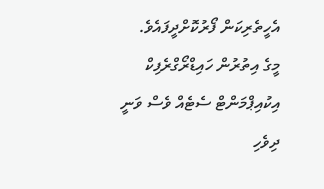އެހީތެރިކަން ފޯރުކޮށްދީފައެވެ. މީގެ އިތުރުން ހައިޑްރޯގްރެފިކް އިކުއިޕްމަންޓް ސެޓެއް ވެސް ވަނީ ދިވެހި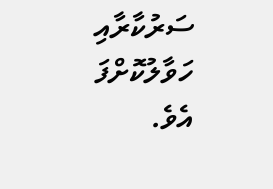ސަރުކާރާއި ހަވާލުކޮށްފަ އެވެ.